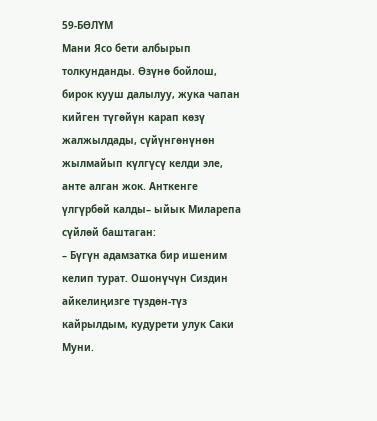59-БӨЛҮМ
Мани Ясо бети албырып толкунданды. Өзүнө бойлош, бирок кууш далылуу, жука чапан кийген түгөйүн карап көзү жалжылдады, сүйүнгөнүнөн жылмайып күлгүсү келди эле, анте алган жок. Анткенге үлгүрбөй калды– ыйык Миларепа сүйлөй баштаган:
– Бүгүн адамзатка бир ишеним келип турат. Ошонүчүн Сиздин айкелиңизге түздөн-түз кайрылдым, кудурети улук Саки Муни.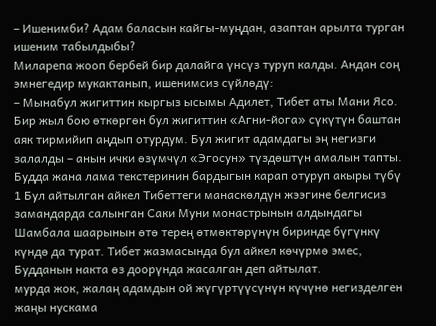– Ишенимби? Адам баласын кайгы-муңдан, азаптан арылта турган ишеним табылдыбы?
Миларепа жооп бербей бир далайга үнсүз туруп калды. Андан соң эмнегедир мукактанып, ишенимсиз сүйлөдү:
– Мынабул жигиттин кыргыз ысымы Адилет, Тибет аты Мани Ясо. Бир жыл бою өткөргөн бул жигиттин «Агни-йога» сүкүтүн баштан аяк тирмийип аңдып отурдум. Бул жигит адамдагы эң негизги залалды – анын ички өзүмчүл «Эгосун» түздөштүн амалын тапты. Будда жана лама текстеринин бардыгын карап отуруп акыры түбү
1 Бул айтылган айкел Тибеттеги манаскөлдүн жээгине белгисиз замандарда салынган Саки Муни монастрынын алдындагы Шамбала шаарынын өтө терең өтмөктөрүнүн биринде бүгүнкү күндө да турат. Тибет жазмасында бул айкел көчүрмө эмес, Будданын накта өз доорүнда жасалган деп айтылат.
мурда жок, жалаң адамдын ой жүгүртүүсүнүн күчүнө негизделген жаңы нускама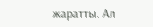жаратты. Ал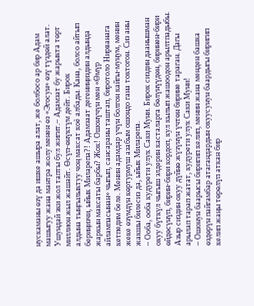нускаманы өзү да ишке ашыра алат, же болбосо ар бир Адам машыгуу жана мантра жолу менен өз «Эгосун» өзү түздөй алат. Ушундай эки жол тапты бул жигит.– Адамзат бу жарыкта төрт миллион жыл жашайт. Өсүп-өнүктүм дейт. Бирок
алдына тыңгылыктуу чоң максат коё албады. Кана, болсо айтып бериңизчи, ыйык Миларепа?! Адамзаат дегениңиздин алдында жаркын максаты барбы? Жок! Ошонүчүн мен «Өмүр айлампасынан» чыгып, сансараны таштап, биротоло Нирванага кетпедим беле. Менин адамдар үчүн болгон кайгы-муңум, менин жеке өзүмдүн көртурмуш азабым ошондо гана токтогон. Сиз аны жакшы билесиз да, ыйык Миларепа.
– Ооба, ооба кудурети улук Саки Муни. Бирок сиздин даанышман окуу бүткүл чыгыш элдерин касталарга бөлүнүүдөн, биринен-бири өйдөсүнүп, бирин-бири кордоп, кул кылып жашоодон арылтпадыбы. Азыр сиздин окуу дүйнө жүзүнүн үчтөн бирине тараган. Дагы арылап тарап жатат, кудурети улук Саки Муни!
– Ошонун баарысы биригип келип, менин жана менден башка өздөрүн пайгамбар атагандардын окуусунун баардыгы биригип келип жаңы төрөлүп аткан бир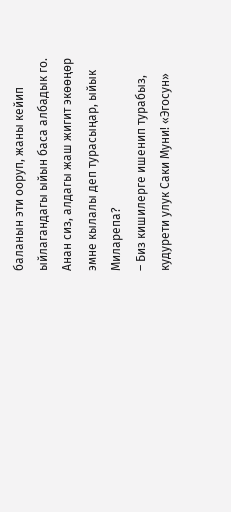баланын эти ооруп, жаны кейип ыйлагандагы ыйын баса албадык го. Анан сиз, алдагы жаш жигит экөөңөр эмне кылалы деп турасыңар, ыйык Миларепа?
– Биз кишилерге ишенип турабыз, кудурети улук Саки Муни! «Эгосун»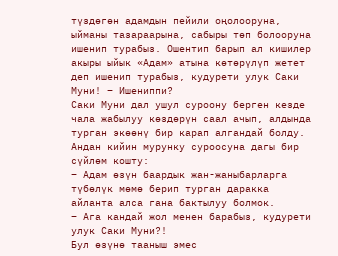түздөгөн адамдын пейили оңолооруна, ыйманы тазараарына, сабыры төп болооруна ишенип турабыз. Ошентип барып ал кишилер акыры ыйык «Адам» атына көтөрүлүп жетет деп ишенип турабыз, кудурети улук Саки Муни! – Ишениппи?
Саки Муни дал ушул суроону берген кезде чала жабылуу көздөрүн саал ачып, алдында турган экөөнү бир карап алгандай болду. Андан кийин мурунку суроосуна дагы бир сүйлөм кошту:
– Адам өзүн баардык жан-жаныбарларга түбөлүк мөмө берип турган даракка айланта алса гана бактылуу болмок.
– Ага кандай жол менен барабыз, кудурети улук Саки Муни?!
Бул өзүнө тааныш эмес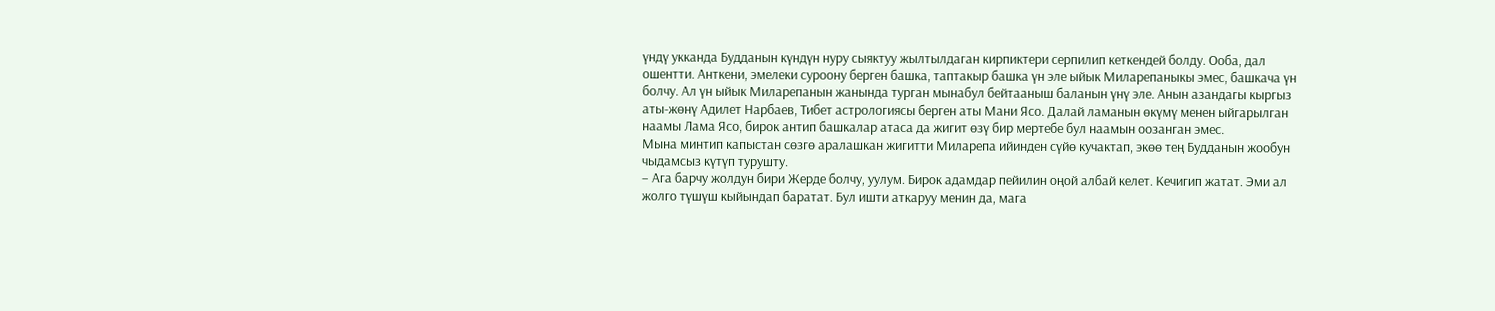үндү укканда Будданын күндүн нуру сыяктуу жылтылдаган кирпиктери серпилип кеткендей болду. Ооба, дал ошентти. Анткени, эмелеки суроону берген башка, таптакыр башка үн эле ыйык Миларепаныкы эмес, башкача үн болчу. Ал үн ыйык Миларепанын жанында турган мынабул бейтааныш баланын үнү эле. Анын азандагы кыргыз аты-жөнү Адилет Нарбаев, Тибет астрологиясы берген аты Мани Ясо. Далай ламанын өкүмү менен ыйгарылган наамы Лама Ясо, бирок антип башкалар атаса да жигит өзү бир мертебе бул наамын оозанган эмес.
Мына минтип капыстан сөзгө аралашкан жигитти Миларепа ийинден сүйө кучактап, экөө тең Будданын жообун чыдамсыз күтүп турушту.
– Ага барчу жолдун бири Жерде болчу, уулум. Бирок адамдар пейилин оңой албай келет. Кечигип жатат. Эми ал жолго түшүш кыйындап баратат. Бул ишти аткаруу менин да, мага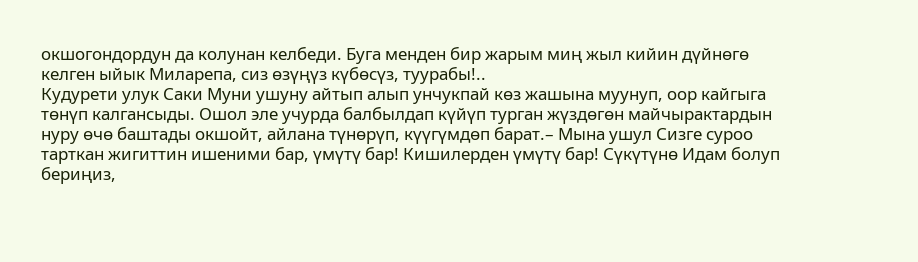окшогондордун да колунан келбеди. Буга менден бир жарым миң жыл кийин дүйнөгө келген ыйык Миларепа, сиз өзүңүз күбөсүз, туурабы!..
Кудурети улук Саки Муни ушуну айтып алып унчукпай көз жашына муунуп, оор кайгыга төнүп калгансыды. Ошол эле учурда балбылдап күйүп турган жүздөгөн майчырактардын нуру өчө баштады окшойт, айлана түнөрүп, күүгүмдөп барат.– Мына ушул Сизге суроо тарткан жигиттин ишеними бар, үмүтү бар! Кишилерден үмүтү бар! Сүкүтүнө Идам болуп бериңиз,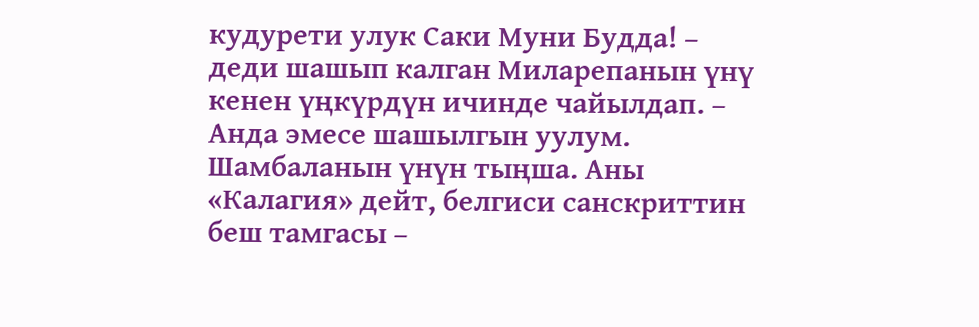кудурети улук Саки Муни Будда! – деди шашып калган Миларепанын үнү кенен үңкүрдүн ичинде чайылдап. – Анда эмесе шашылгын уулум. Шамбаланын үнүн тыңша. Аны «Калагия» дейт, белгиси санскриттин беш тамгасы –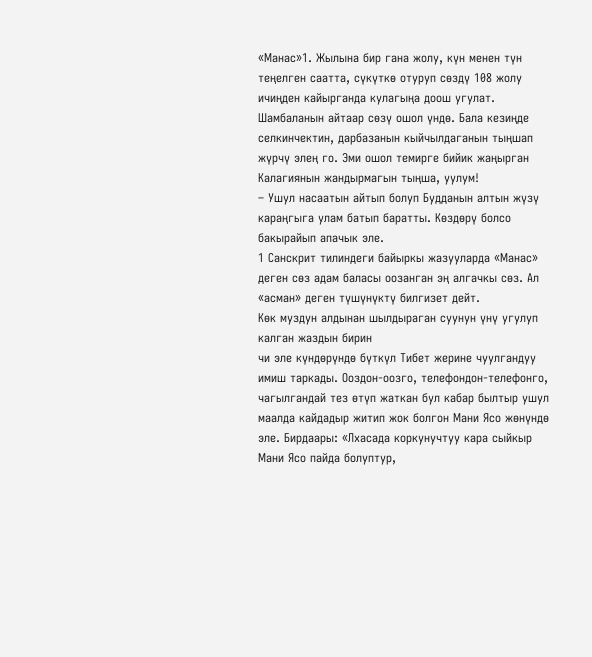«Манас»1. Жылына бир гана жолу, күн менен түн теңелген саатта, сүкүткө отуруп сөздү 108 жолу ичиңден кайырганда кулагыңа доош угулат. Шамбаланын айтаар сөзү ошол үндө. Бала кезиңде селкинчектин, дарбазанын кыйчылдаганын тыңшап жүрчү элең го. Эми ошол темирге бийик жаңырган Калагиянын жандырмагын тыңша, уулум!
– Ушул насаатын айтып болуп Будданын алтын жүзү караңгыга улам батып баратты. Көздөрү болсо бакырайып апачык эле.
1 Санскрит тилиндеги байыркы жазууларда «Манас» деген сөз адам баласы оозанган эң алгачкы сөз. Ал «асман» деген түшүнүктү билгизет дейт.
Көк муздун алдынан шылдыраган суунун үнү угулуп калган жаздын бирин
чи эле күндөрүндө бүткүл Тибет жерине чуулгандуу имиш таркады. Ооздон-оозго, телефондон-телефонго, чагылгандай тез өтүп жаткан бул кабар былтыр ушул маалда кайдадыр житип жок болгон Мани Ясо жөнүндө эле. Бирдаары: «Лхасада коркунучтуу кара сыйкыр Мани Ясо пайда болуптур,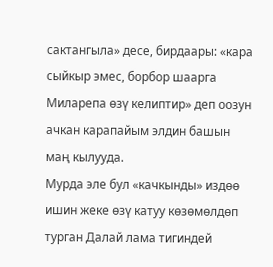сактангыла» десе, бирдаары: «кара сыйкыр эмес, борбор шаарга Миларепа өзү келиптир» деп оозун ачкан карапайым элдин башын маң кылууда.
Мурда эле бул «качкынды» издөө ишин жеке өзү катуу көзөмөлдөп турган Далай лама тигиндей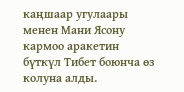каңшаар угулаары менен Мани Ясону кармоо аракетин бүткүл Тибет боюнча өз колуна алды.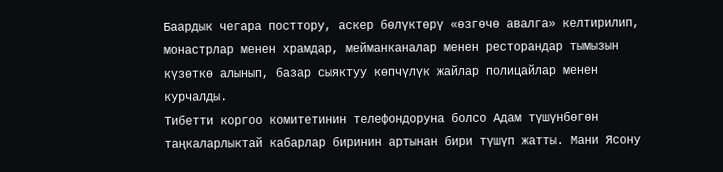Баардык чегара посттору, аскер бөлүктөрү «өзгөчө авалга» келтирилип, монастрлар менен храмдар, мейманканалар менен ресторандар тымызын күзөткө алынып, базар сыяктуу көпчүлүк жайлар полицайлар менен курчалды.
Тибетти коргоо комитетинин телефондоруна болсо Адам түшүнбөгөн таңкаларлыктай кабарлар биринин артынан бири түшүп жатты. Мани Ясону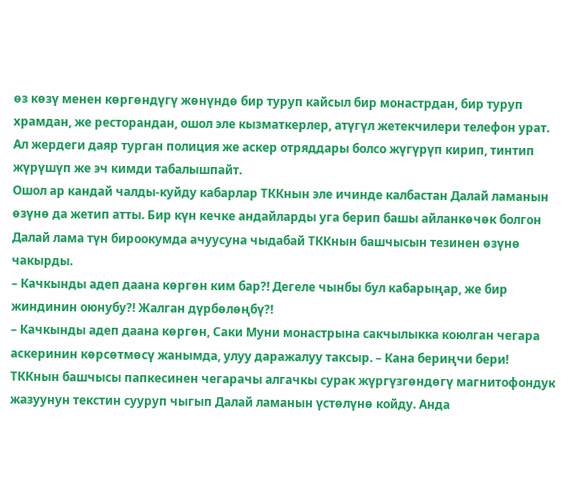өз көзү менен көргөндүгү жөнүндө бир туруп кайсыл бир монастрдан, бир туруп храмдан, же ресторандан, ошол эле кызматкерлер, атүгүл жетекчилери телефон урат. Ал жердеги даяр турган полиция же аскер отряддары болсо жүгүрүп кирип, тинтип жүрүшүп же эч кимди табалышпайт.
Ошол ар кандай чалды-куйду кабарлар ТККнын эле ичинде калбастан Далай ламанын өзүнө да жетип атты. Бир күн кечке андайларды уга берип башы айланкөчөк болгон Далай лама түн бироокумда ачуусуна чыдабай ТККнын башчысын тезинен өзүнө чакырды.
– Качкынды адеп даана көргөн ким бар?! Дегеле чынбы бул кабарыңар, же бир жиндинин оюнубу?! Жалган дүрбөлөңбү?!
– Качкынды адеп даана көргөн, Саки Муни монастрына сакчылыкка коюлган чегара аскеринин көрсөтмөсү жанымда, улуу даражалуу таксыр. – Кана бериңчи бери!
ТККнын башчысы папкесинен чегарачы алгачкы сурак жүргүзгөндөгү магнитофондук жазуунун текстин сууруп чыгып Далай ламанын үстөлүнө койду. Анда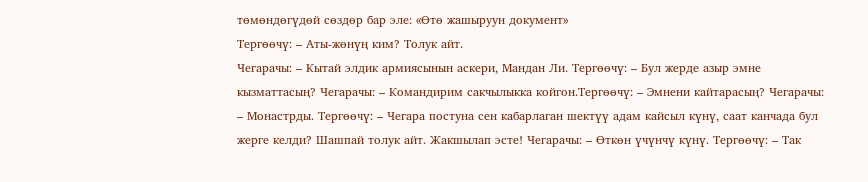төмөндөгүдөй сөздөр бар эле: «Өтө жашыруун документ»
Тергөөчү: – Аты-жөнүң ким? Толук айт.
Чегарачы: – Кытай элдик армиясынын аскери, Мандан Ли. Тергөөчү: – Бул жерде азыр эмне кызматтасың? Чегарачы: – Командирим сакчылыкка койгон.Тергөөчү: – Эмнени кайтарасың? Чегарачы: – Монастрды. Тергөөчү: – Чегара постуна сен кабарлаган шектүү адам кайсыл күнү, саат канчада бул жерге келди? Шашпай толук айт. Жакшылап эсте! Чегарачы: – Өткөн үчүнчү күнү. Тергөөчү: – Так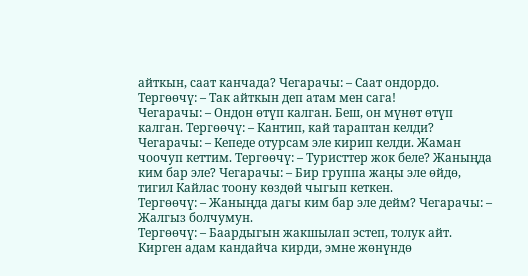айткын, саат канчада? Чегарачы: – Саат ондордо.
Тергөөчү: – Так айткын деп атам мен сага!
Чегарачы: – Ондон өтүп калган. Беш, он мүнөт өтүп калган. Тергөөчү: – Кантип, кай тараптан келди?
Чегарачы: – Кепеде отурсам эле кирип келди. Жаман чоочуп кеттим. Тергөөчү: – Туристтер жок беле? Жаныңда ким бар эле? Чегарачы: – Бир группа жаңы эле өйдө, тигил Кайлас тоону көздөй чыгып кеткен.
Тергөөчү: – Жаныңда дагы ким бар эле дейм? Чегарачы: – Жалгыз болчумун.
Тергөөчү: – Баардыгын жакшылап эстеп, толук айт. Кирген адам кандайча кирди, эмне жөнүндө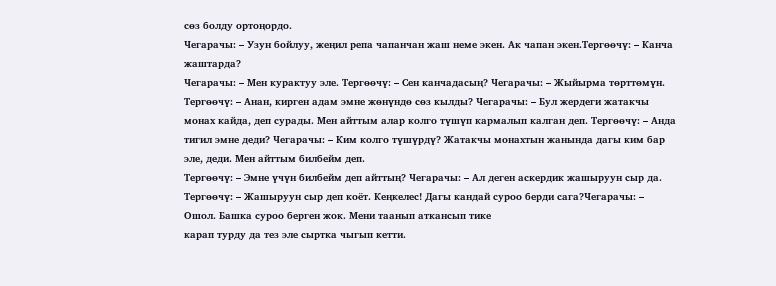сөз болду ортоңордо.
Чегарачы: – Узун бойлуу, жеңил репа чапанчан жаш неме экен. Ак чапан экен.Тергөөчү: – Канча жаштарда?
Чегарачы: – Мен курактуу эле. Тергөөчү: – Сен канчадасың? Чегарачы: – Жыйырма төрттөмүн. Тергөөчү: – Анан, кирген адам эмне жөнүндө сөз кылды? Чегарачы: – Бул жердеги жатакчы монах кайда, деп сурады. Мен айттым алар колго түшүп кармалып калган деп. Тергөөчү: – Анда тигил эмне деди? Чегарачы: – Ким колго түшүрдү? Жатакчы монахтын жанында дагы ким бар эле, деди. Мен айттым билбейм деп.
Тергөөчү: – Эмне үчүн билбейм деп айттың? Чегарачы: – Ал деген аскердик жашыруун сыр да. Тергөөчү: – Жашыруун сыр деп коёт. Кеңкелес! Дагы кандай суроо берди сага?Чегарачы: – Ошол. Башка суроо берген жок. Мени таанып аткансып тике
карап турду да тез эле сыртка чыгып кетти.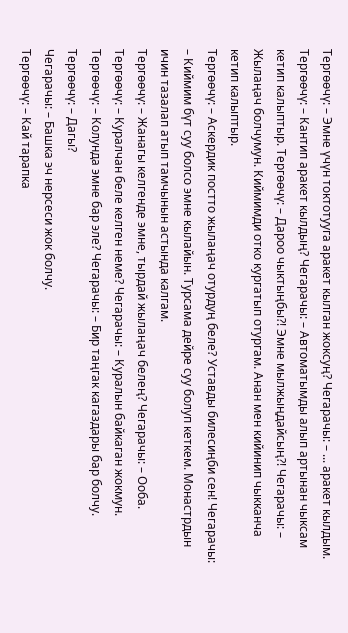Тергөөчү: – Эмне үчүн токтотууга аракет кылган жоксуң? Чегарачы: – ... аракет кылдым. Тергөөчү: – Кантип аракет кылдың? Чегарачы: – Автоматымды алып артынан чыксам кетип калыптыр. Тергөөчү: – Дароо чыктыңбы?! Эмне мылжыңдайсың?! Чегарачы: – Жылаңач болчумун. Киймимди отко кургатып отургам. Анан мен кийинип чыкканча кетип калыптыр.
Тергөөчү: – Аскердик постто жылаңач отурдуң беле? Уставды билесиңби сен! Чегарачы: – Киймим бүт суу болсо эмне кылайын. Турсама дейре суу болуп кеткем. Монастрдын ичин тазалап атып тамчынын астында калгам.
Тергөөчү: – Жанагы келгенде эмне, тырдай жылаңач белең? Чегарачы: – Ооба.
Тергөөчү: – Куралчан беле келген неме? Чегарачы: – Куралын байкаган жокмун. Тергөөчү: – Колунда эмне бар эле? Чегарачы: – Бир таңгак кагаздары бар болчу. Тергөөчү: – Дагы?
Чегарачы: – Башка эч нерсеси жок болчу.
Тергөөчү: – Кай тарапка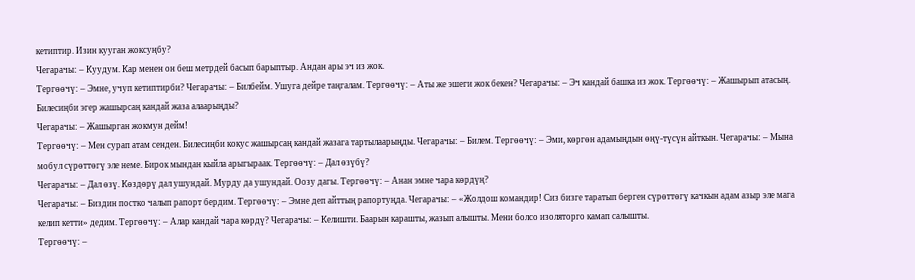кетиптир. Изин кууган жоксуңбу?
Чегарачы: – Куудум. Кар менен он беш метрдей басып барыптыр. Андан ары эч из жок.
Тергөөчү: – Эмне, учуп кетиптирби? Чегарачы: – Билбейм. Ушуга дейре таңгалам. Тергөөчү: – Аты же эшеги жок бекен? Чегарачы: – Эч кандай башка из жок. Тергөөчү: – Жашырып атасың. Билесиңби эгер жашырсаң кандай жаза алаарыңды?
Чегарачы: – Жашырган жокмун дейм!
Тергөөчү: – Мен сурап атам сенден. Билесиңби кокус жашырсаң кандай жазага тартылаарыңды. Чегарачы: – Билем. Тергөөчү: – Эми, көргөн адамыңдын өңү-түсүн айткын. Чегарачы: – Мына мобул сүрөттөгү эле неме. Бирок мындан кыйла арыгыраак. Тергөөчү: – Дал өзүбү?
Чегарачы: – Дал өзү. Көздөрү дал ушундай. Мурду да ушундай. Оозу дагы. Тергөөчү: – Анан эмне чара көрдүң?
Чегарачы: – Биздин постко чалып рапорт бердим. Тергөөчү: – Эмне деп айттың рапортуңда. Чегарачы: – «Жолдош командир! Сиз бизге таратып берген сүрөттөгү качкын адам азыр эле мага келип кетти» дедим. Тергөөчү: – Алар кандай чара көрдү? Чегарачы: – Келишти. Баарын карашты, жазып алышты. Мени болсо изоляторго камап салышты.
Тергөөчү: –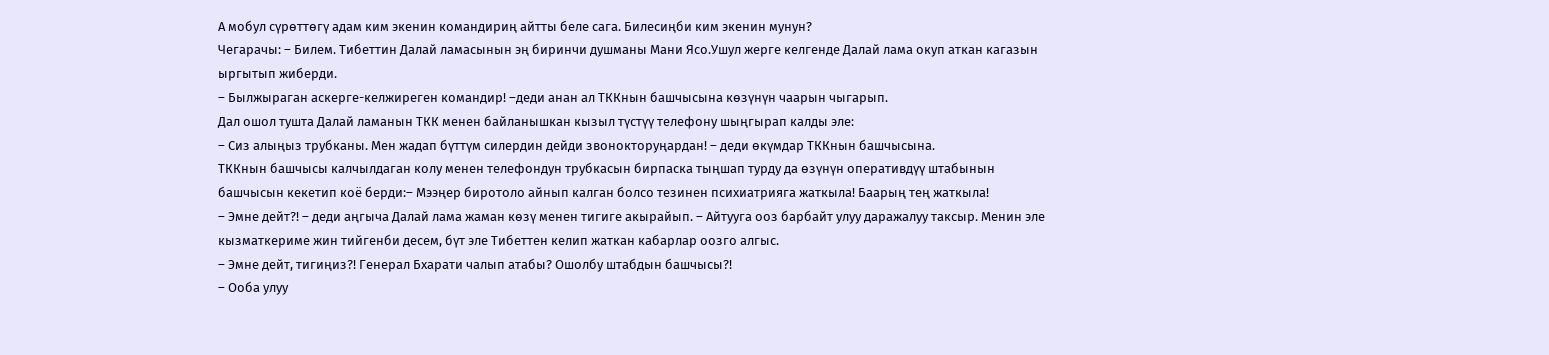А мобул сүрөттөгү адам ким экенин командириң айтты беле сага. Билесиңби ким экенин мунун?
Чегарачы: – Билем. Тибеттин Далай ламасынын эң биринчи душманы Мани Ясо.Ушул жерге келгенде Далай лама окуп аткан кагазын ыргытып жиберди.
– Былжыраган аскерге-келжиреген командир! –деди анан ал ТККнын башчысына көзүнүн чаарын чыгарып.
Дал ошол тушта Далай ламанын ТКК менен байланышкан кызыл түстүү телефону шыңгырап калды эле:
– Сиз алыңыз трубканы. Мен жадап бүттүм силердин дейди звонокторуңардан! – деди өкүмдар ТККнын башчысына.
ТККнын башчысы калчылдаган колу менен телефондун трубкасын бирпаска тыңшап турду да өзүнүн оперативдүү штабынын башчысын кекетип коё берди:– Мээңер биротоло айнып калган болсо тезинен психиатрияга жаткыла! Баарың тең жаткыла!
– Эмне дейт?! – деди аңгыча Далай лама жаман көзү менен тигиге акырайып. – Айтууга ооз барбайт улуу даражалуу таксыр. Менин эле кызматкериме жин тийгенби десем, бүт эле Тибеттен келип жаткан кабарлар оозго алгыс.
– Эмне дейт, тигиңиз?! Генерал Бхарати чалып атабы? Ошолбу штабдын башчысы?!
– Ооба улуу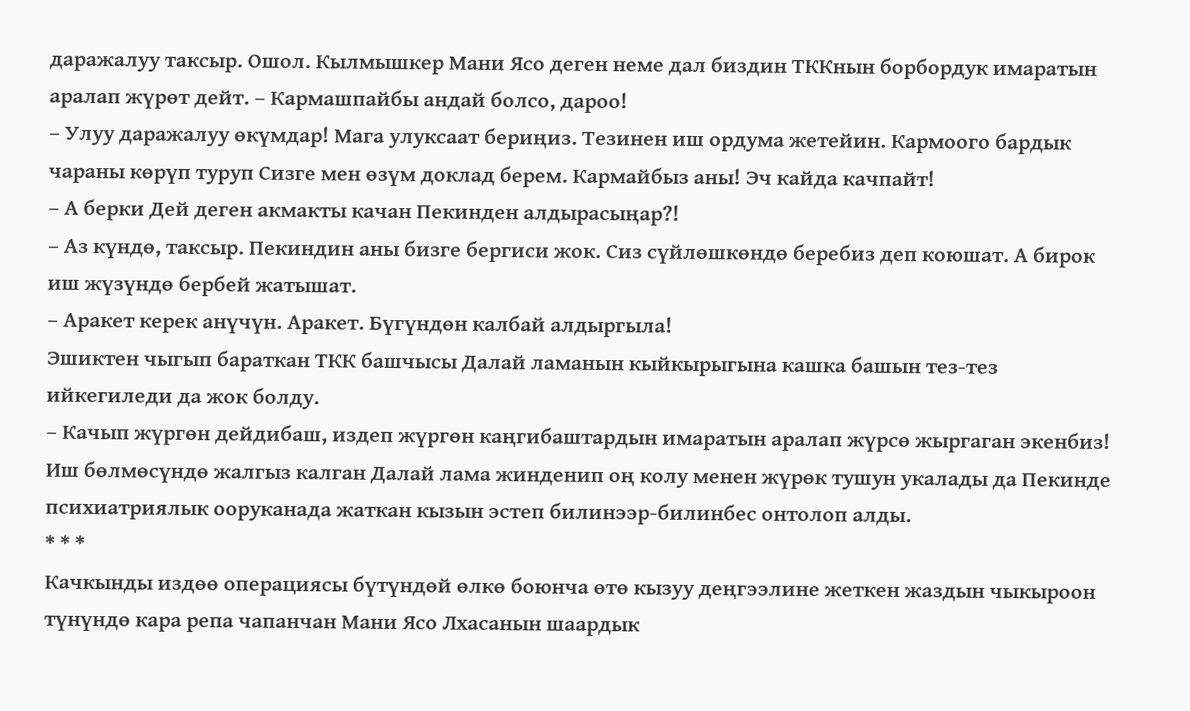даражалуу таксыр. Ошол. Кылмышкер Мани Ясо деген неме дал биздин ТККнын борбордук имаратын аралап жүрөт дейт. – Кармашпайбы андай болсо, дароо!
– Улуу даражалуу өкүмдар! Мага улуксаат бериңиз. Тезинен иш ордума жетейин. Кармоого бардык чараны көрүп туруп Сизге мен өзүм доклад берем. Кармайбыз аны! Эч кайда качпайт!
– А берки Дей деген акмакты качан Пекинден алдырасыңар?!
– Аз күндө, таксыр. Пекиндин аны бизге бергиси жок. Сиз сүйлөшкөндө беребиз деп коюшат. А бирок иш жүзүндө бербей жатышат.
– Аракет керек анүчүн. Аракет. Бүгүндөн калбай алдыргыла!
Эшиктен чыгып бараткан ТКК башчысы Далай ламанын кыйкырыгына кашка башын тез-тез ийкегиледи да жок болду.
– Качып жүргөн дейдибаш, издеп жүргөн каңгибаштардын имаратын аралап жүрсө жыргаган экенбиз!
Иш бөлмөсүндө жалгыз калган Далай лама жинденип оң колу менен жүрөк тушун укалады да Пекинде психиатриялык ооруканада жаткан кызын эстеп билинээр-билинбес онтолоп алды.
* * *
Качкынды издөө операциясы бүтүндөй өлкө боюнча өтө кызуу деңгээлине жеткен жаздын чыкыроон түнүндө кара репа чапанчан Мани Ясо Лхасанын шаардык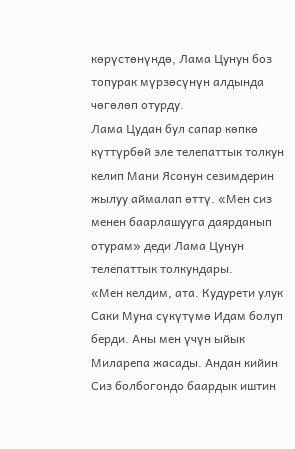көрүстөнүндө, Лама Цунун боз топурак мүрзөсүнүн алдында чөгөлөп отурду.
Лама Цудан бул сапар көпкө күттүрбөй эле телепаттык толкун келип Мани Яcонун сезимдерин жылуу аймалап өттү. «Мен сиз менен баарлашууга даярданып отурам» деди Лама Цунун телепаттык толкундары.
«Мен келдим, ата. Кудурети улук Саки Муна сүкүтүмө Идам болуп берди. Аны мен үчүн ыйык Миларепа жасады. Андан кийин Сиз болбогондо баардык иштин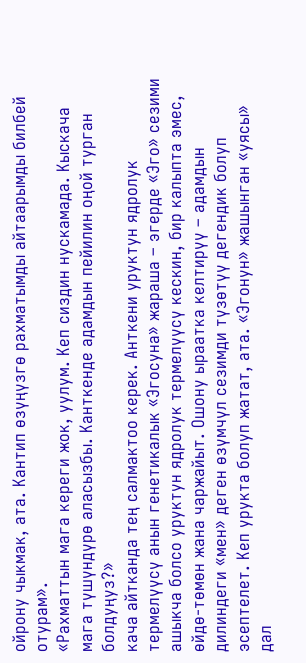ойрону чыкмак, ата. Кантип өзүңүзгө рахматымды айтаарымды билбей отурам».
«Рахматтын мага кереги жок, уулум. Кеп сиздин нускамада. Кыскача мага түшүндүрө аласызбы. Канткенде адамдын пейилин оңой турган болдуңуз?»
кача айтканда тең салмактоо керек. Анткени уруктун ядролук термелүүсү анын генетикалык «Эгосуна» жараша – эгерде «Эго» сезими ашыкча болсо уруктун ядролук термелүүсү кескин, бир калыпта эмес, өйдө-төмөн жана чаржайыт. Ошону ыраатка келтирүү – адамдын дилиндеги «мен» деген өзүмчүл сезимди түзөтүү дегендик болуп эсептелет. Кеп урукта болуп жатат, ата. «Эгонун» жашынган «уясы» дал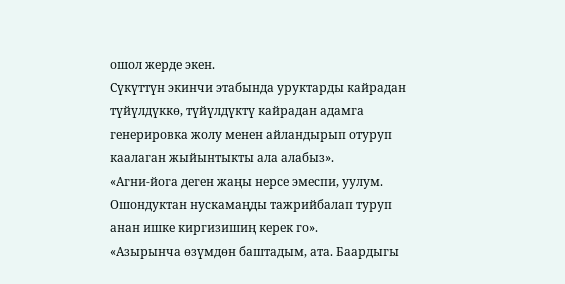ошол жерде экен.
Сүкүттүн экинчи этабында уруктарды кайрадан түйүлдүккө, түйүлдүктү кайрадан адамга генерировка жолу менен айландырып отуруп каалаган жыйынтыкты ала алабыз».
«Агни-йога деген жаңы нерсе эмеспи, уулум. Ошондуктан нускамаңды тажрийбалап туруп анан ишке киргизишиң керек го».
«Азырынча өзүмдөн баштадым, ата. Баардыгы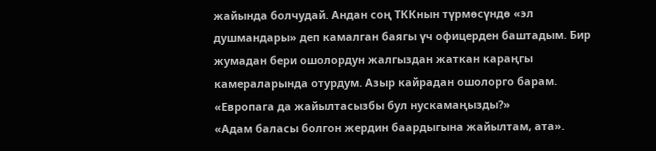жайында болчудай. Андан соң ТККнын түрмөсүндө «эл душмандары» деп камалган баягы үч офицерден баштадым. Бир жумадан бери ошолордун жалгыздан жаткан караңгы камераларында отурдум. Азыр кайрадан ошолорго барам.
«Европага да жайылтасызбы бул нускамаңызды?»
«Адам баласы болгон жердин баардыгына жайылтам, ата».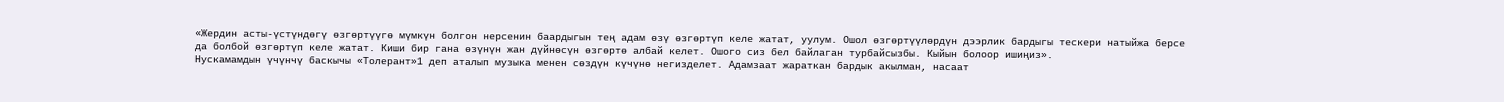«Жердин асты-үстүндөгү өзгөртүүгө мүмкүн болгон нерсенин баардыгын тең адам өзү өзгөртүп келе жатат, уулум. Ошол өзгөртүүлөрдүн дээрлик бардыгы тескери натыйжа берсе да болбой өзгөртүп келе жатат. Киши бир гана өзүнүн жан дүйнөсүн өзгөртө албай келет. Ошого сиз бел байлаган турбайсызбы. Кыйын болоор ишиңиз».
Нускамамдын үчүнчү баскычы «Толерант»1 деп аталып музыка менен сөздүн күчүнө негизделет. Адамзаат жараткан бардык акылман, насаат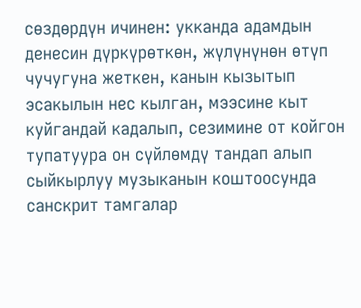сөздөрдүн ичинен: укканда адамдын денесин дүркүрөткөн, жүлүнүнөн өтүп чучугуна жеткен, канын кызытып эсакылын нес кылган, мээсине кыт куйгандай кадалып, сезимине от койгон тупатуура он сүйлөмдү тандап алып сыйкырлуу музыканын коштоосунда санскрит тамгалар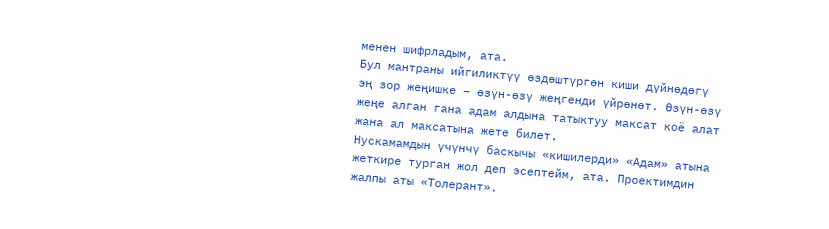менен шифрладым, ата.
Бул мантраны ийгиликтүү өздөштүргөн киши дүйнөдөгү эң зор жеңишке – өзүн-өзү жеңгенди үйрөнөт. Өзүн-өзү жеңе алган гана адам алдына татыктуу максат коё алат жана ал максатына жете билет.
Нускамамдын үчүнчү баскычы «кишилерди» «Адам» атына жеткире турган жол деп эсептейм, ата. Проектимдин жалпы аты «Толерант».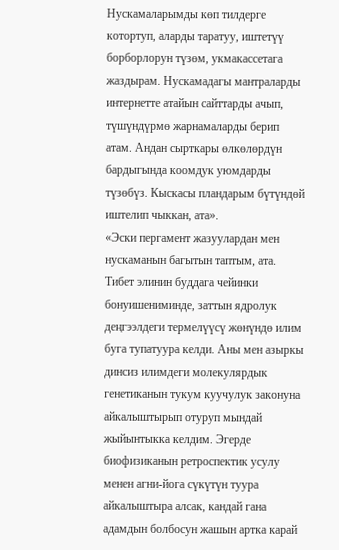Нускамаларымды көп тилдерге котортуп, аларды таратуу, иштетүү борборлорун түзөм, укмакассетага жаздырам. Нускамадагы мантраларды интернетте атайын сайттарды ачып, түшүндүрмө жарнамаларды берип атам. Андан сырткары өлкөлөрдүн бардыгында коомдук уюмдарды түзөбүз. Кыскасы пландарым бүтүндөй иштелип чыккан, ата».
«Эски пергамент жазуулардан мен нускаманын багытын таптым, ата. Тибет элинин буддага чейинки бонуишениминде, заттын ядролук деңгээлдеги термелүүсү жөнүндө илим буга тупатуура келди. Аны мен азыркы динсиз илимдеги молекулярдык генетиканын тукум куучулук законуна айкалыштырып отуруп мындай жыйынтыкка келдим. Эгерде биофизиканын ретроспектик усулу менен агни-йога сүкүтүн туура айкалыштыра алсак, кандай гана адамдын болбосун жашын артка карай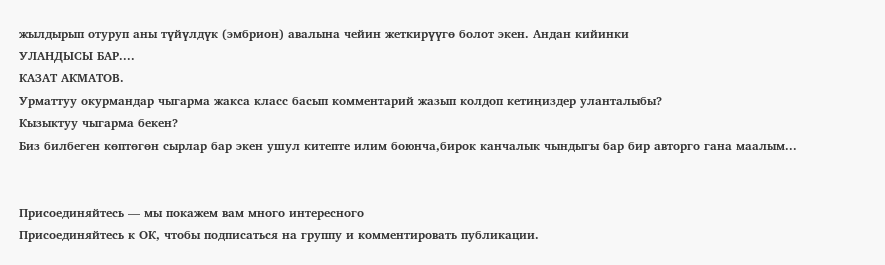жылдырып отуруп аны түйүлдүк (эмбрион) авалына чейин жеткирүүгө болот экен. Андан кийинки
УЛАНДЫСЫ БАР....
КАЗАТ АКМАТОВ.
Урматтуу окурмандар чыгарма жакса класс басып комментарий жазып колдоп кетиңиздер уланталыбы?
Кызыктуу чыгарма бекен?
Биз билбеген көптөгөн сырлар бар экен ушул китепте илим боюнча,бирок канчалык чындыгы бар бир авторго гана маалым...


Присоединяйтесь — мы покажем вам много интересного
Присоединяйтесь к ОК, чтобы подписаться на группу и комментировать публикации.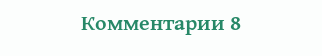Комментарии 8